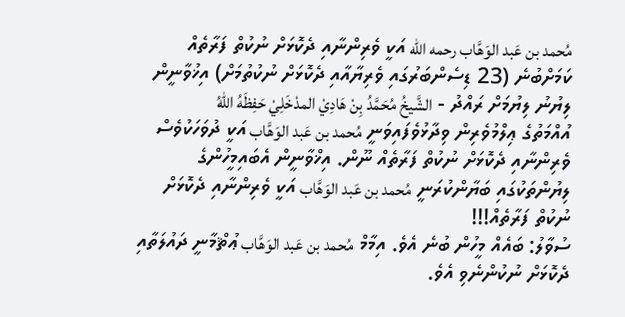مُحمد بن عَبد الوَهَّاب رحمه الله އަކީ ވެރިންނާއި ދެކޮޅަށް ނުކުތް ފަރާތެއް ކަމަށްބުނެ (23 ޑިސެންބަރުގައި ވެރިޔާއާއި ދެކޮޅަށް ނުކުތުމަށް) އިޚުވާނީން ލިޔުނު ލިޔުމަށް ރައްދު - الشَّيخُ مُحَمَّدُ بِنْ هَادِيْ المدْخَلِيْ حَفِظَهُ اللهُ
އުއްމަތުގެ ޢިލްމުވެރިން ވިދާޅުވެފައިވަނީ مُحمد بن عَبد الوَهَّاب އަކީ ދުވަހަކުވެސް ވެރިންނާއި ދެކޮޅަށް ނުކުތް ފަރާތެއް ނޫން. އިޚްވާނީން އެބައިމީހުންގެ ލިޔުންތަކުގައި ބަޔާންކުރަނީ مُحمد بن عَبد الوَهَّاب އަކީ ވެރިންނާއި ދެކޮޅަށް ނުކުތް ފަރާތެއް!!!
ސުވާލު: ބައެއް މީހުން ބުނެ އެވެ. އިމާމް مُحمد بن عَبد الوَهَّاب ޢުޘްމާނީ ދައުލަތާއި ދެކޮޅަށް ނުކުންނެވި އެވެ.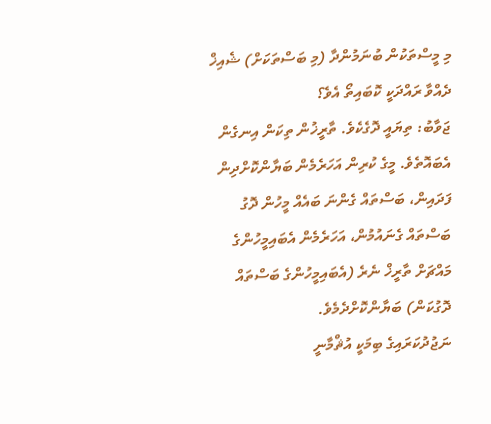މި މީސްތަކުން ބުނަމުންދާ (މި ބަސްތަކަށް) ޝެއިޚް ދެއްވާ ރައްދަކީ ކޮބައިތޯ އެވެ؟
ޖަވާބު: ތިޔައީ ދޮގެކެވެ. ތާރީޚުން ތިކަން އިނގެން އެބައޮތެވެ. މީގެ ކުރިން އަހަރެމެން ބަޔާންކޮށްދިން ފަދައިން، ބަސްތައް ގެންނަ ބައެއް މީހުން ދޮގު ބަސްތައް ގެނައުމުން، އަހަރެމެން އެބައިމީހުންގެ މައްޗަށް ތާރީޚް ނެރެ (އެބައިމީހުންގެ ބަސްތައް ދޮގުކަން) ބަޔާންކޮށްދެމެވެ.
ނަޖުދުކަރައިގެ ބިމަކީ އުޘްމާނީ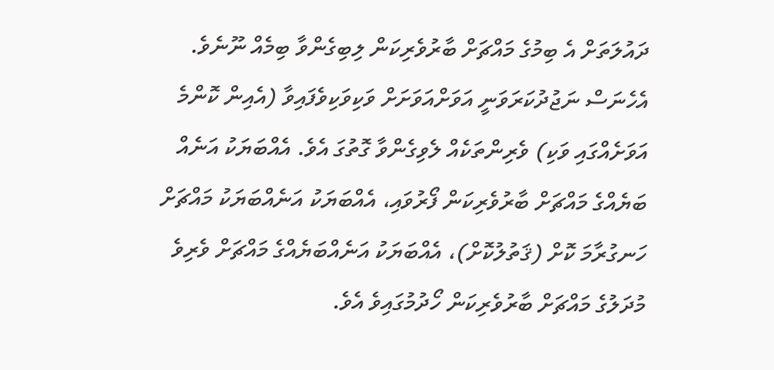ދައުލަތަށް އެ ބިމުގެ މައްޗަށް ބާރުވެރިކަން ލިބިގެންވާ ބިމެއް ނޫނެވެ. އެހެނަސް ނަޖުދުކަރަވަނީ އަވަށްއަވަށަށް ވަކިވަކިވެފައިވާ (އެއިން ކޮންމެ އަވަށެއްގައި ވަކި) ވެރިންތަކެއް ލެވިގެންވާ ގޮތުގަ އެވެ. އެއްބަޔަކު އަނެއް ބަޔެއްގެ މައްޗަށް ބާރުވެރިކަން ފޯރުވައި، އެއްބަޔަކު އަނެއްބަޔަކު މައްޗަށް ހަނގުރާމަ ކޮށް (ޤަތުލުކޮށް)، އެއްބަޔަކު އަނެއްބަޔެއްގެ މައްޗަށް ވެރިވެ މުދަލުގެ މައްޗަށް ބާރުވެރިކަން ހޯދުމުގައިވެ އެވެ.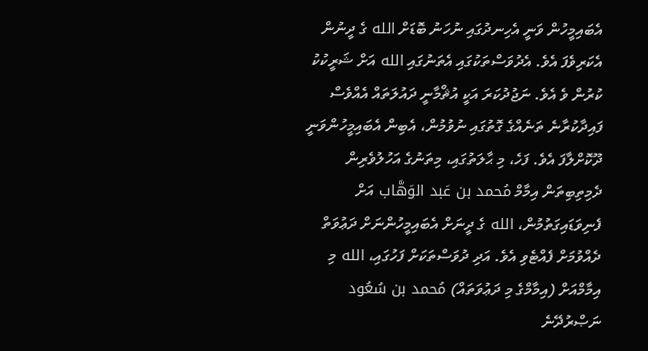އެބައިމީހުން ވަނީ އެހިނދުގައި ނުހަނު ބޮޑަށް الله ގެ ދީނުން އެކަރިވެފަ އެވެ. އެދުވަސްތަކުގައި އެތަނުގައި الله އަށް ޝަރީކުކު ކުރުން ވެ އެވެ. ނަޖުދުކަރަ އަކީ އުޘްމާނީ ދައުލަތައް އެއްވެސް ފައިދާކުރާނެ ތަނެއްގެ ގޮތުގައި ނުވުމުން، އެބިން އެބައިމީހުންވަނީ ދޫކޮށްލާފަ އެވެ. ފަހެ، މި ޙާލަތުގައި، މިތަނުގެ އަހުލުވެރިން ދެމިތިބިތަން އިމާމް مُحمد بن عَبد الوَهَّاب އަށް ފެނިވަޑައިގަތުމުން، الله ގެ ދީނަށް އެބައިމީހުންނަށް ދަޢުވަތް ދެއްވުމަށް ފެއްޓެވި އެވެ. އަދި ދުވަސްތަކަށް ފަހުގައި، الله މި އިމާމްއަށް (އިމާމްގެ މި ދަޢުވަތައް) مُحمد بن سُعُود ނަޞްރުދޭނެ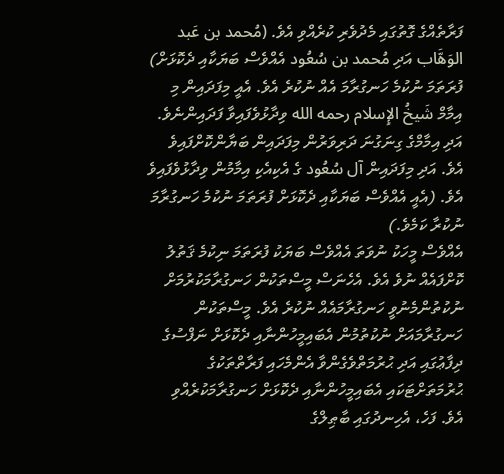ފަރާތެއްގެ ގޮތުގައި މެދުވެރި ކުރެއްވި އެވެ. (مُحمد بن عَبد الوَهَّاب އަދި مُحمد بن سُعُود އެއްވެސް ބަޔަކާއި ދެކޮޅަށް) ފުރަތަމަ ނުކުމެ ހަނގުރާމަ އެއް ނުކުރެ އެވެ. އެއީ މިފަދައިން މި އިމާމް شَيخُ الإِسلام رحمه الله ވިދާޅުވެފައިވާ ފަދައިންނެވެ. އަދި އިމާމްގެ ގިނަގުނަ ދަރިވަރުން މިފަދައިން ބަޔާންކޮށްފައިވެ އެވެ. އަދި މިފަދައިން آل سُعُود ގެ އެކިއެކި އިމާމުން ވިދާޅުވެފައިވެ އެވެ. (އެއީ އެއްވެސް ބަޔަކާއި ދެކޮޅަށް ފުރަތަމަ ނުކުމެ ހަނގުރާމަ ނުކުރާ ކަމެވެ.)
އެއްވެސް މީހަކު ނުވަތަ އެއްވެސް ބަޔަކު ފުރަތަމަ ނިކުމެ ޤަތުލު ކޮށްފައެއް ނުވެ އެވެ. އެހެނަސް މީސްތަކުން ހަނގުރާމަކުރުމަށް ނުކުތުންމެނުވީ ހަނގުރާމައެއް ނުކުރެ އެވެ. މީސްތަކުން ހަނގުރާމައަށް ނުކުތުމުން އެބައިމީހުންނާއި ދެކޮޅަށް ނަފްސުގެ ދިފާޢުގައި އަދި ޙުރުމަތްވެގެންވާ އެންމެހައި ފަރާތްތަކުގެ ޙުރުމަތަށްޓަކައި އެބައިމީހުންނާއި ދެކޮޅަށް ހަނގުރާމަކުރެއްވި އެވެ. ފަހެ، އެހިނދުގައި ބާޠިލްގެ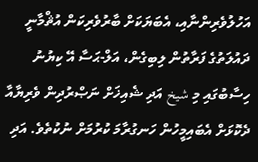އަހުލުވެރިންނާއި، އެބަޔަކަށް ބާރުވެރިކަން އުޘްމާނީ ދައުލަތުގެ ފަރާތުން ލިބިގެން، އަލް-ޙަސާ އޭ ކިޔުނު ހިސާބުގައި މި شيخ އަދި ޝެއިޚަށް ނަޞްރުދިން ވެރިޔާއާ ދެކޮޅަށް އެބައިމީހުން ހަނގުރާމަ ކުރުމަށް ނުކުތެވެ. އަދި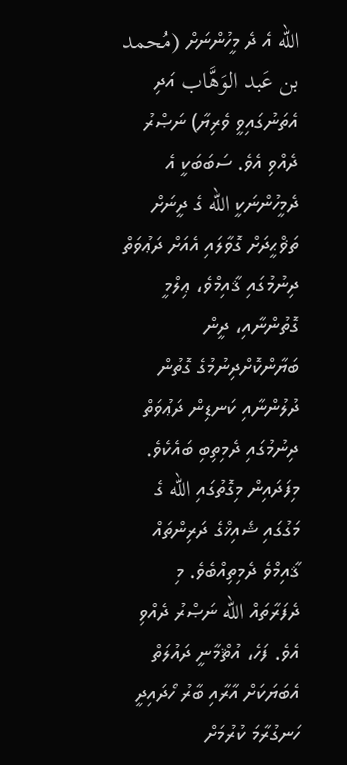الله އެ ދެ މީހުންނަށް (مُحمد بن عَبد الوَهَّاب އަދި އެތަނުގައިވީ ވެރިޔާ) ނަޞްރު ދެއްވި އެވެ. ސަބަބަކީ އެ ދެމީހުންނަކީ الله ގެ ދީނަށް ތަޥްޙީދަށް ގޮވާލައި އެއަށް ދަޢުވަތް ދިނުމުގައި ޤާއިމްވެ، ޢިލްމީ ގޮތުންނާއި، ދީން ބަޔާންކޮށްދިނުމުގެ ގޮތުން ދުލުންނާއި ކަނޑިން ދަޢުވަތް ދިނުމުގައި ދެމިތިބި ބައެކެވެ. މިފަދައިން މިގޮތުގައި الله ގެ މަގުގައި ޝެއިޚްގެ ދަރިންތައް ޤާއިމްވެ ދެމިތިއްބެވެ. މި ދެފަރާތައް الله ނަޞްރު ދެއްވި އެވެ. ފަހެ، އުޘްމާނީ ދައުލަތް އެބަޔަކަށް އާރާއި ބާރު ހޯދައިދީ ހަނގުރާމަ ކުރުމަށް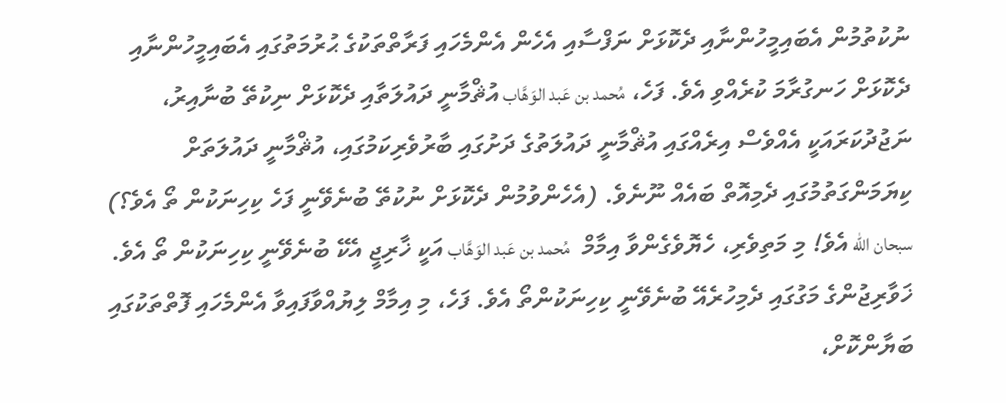ނުކުތުމުން އެބައިމީހުންނާއި ދެކޮޅަށް ނަފްސާއި އެހެން އެންމެހައި ފަރާތްތަކުގެ ޙުރުމަތުގައި އެބައިމީހުންނާއި ދެކޮޅަށް ހަނގުރާމަ ކުރެއްވި އެވެ. ފަހެ، مُحمد بن عَبد الوَهَّاب އުޘްމާނީ ދައުލަތާއި ދެކޮޅަށް ނިކުތޭ ބުނާއިރު، ނަޖުދުކަރައަކީ އެއްވެސް އިރެއްގައި އުޘްމާނީ ދައުލަތުގެ ދަށުގައި ބާރުވެރިކަމުގައި، އުޘްމާނީ ދައުލަތަށް ކިޔަމަންގަތުމުގައި ދެމިއޮތް ބައެއް ނޫނެވެ. (އެހެންވުމުން ދެކޮޅަށް ނުކުތޭ ބުނެވޭނީ ފަހެ ކިހިނަކުން ތޯ އެވެ؟)
سبحان الله އެވެ! މި މަތިވެރި، ހެޔޮވެގެންވާ އިމާމް  مُحمد بن عَبد الوَهَّاب އަކީ ޚާރިޖީ އެކޭ ބުނެވޭނީ ކިހިނަކުން ތޯ އެވެ. ޚަވާރިޖުންގެ މަގުގައި ދެމިހުރެއޭ ބުނެވޭނީ ކިހިނަކުންތޯ އެވެ. ފަހެ، މި އިމާމް ލިޔުއްވާފައިވާ އެންމެހައި ފޮތްތަކުގައި ބަޔާންކޮށް،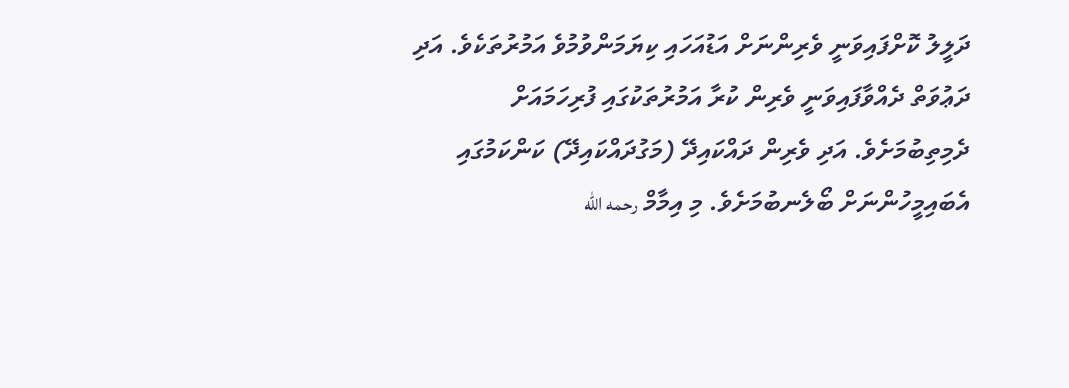ދަލީލު ކޮށްފައިވަނީ ވެރިންނަށް އަޑުއަހައި ކިޔަމަންވުމުވެ އަމުރުތަކެވެ. އަދި ދަޢުވަތް ދެއްވާފައިވަނީ ވެރިން ކުރާ އަމުރުތަކުގައި ފުރިހަމައަށް ދެމިތިބުމަށެވެ. އަދި ވެރިން ދައްކައިދޭ (މަގުދައްކައިދޭ) ކަންކަމުގައި އެބައިމީހުންނަށް ބޯލެނބުމަށެވެ. މި އިމާމް رحمه الله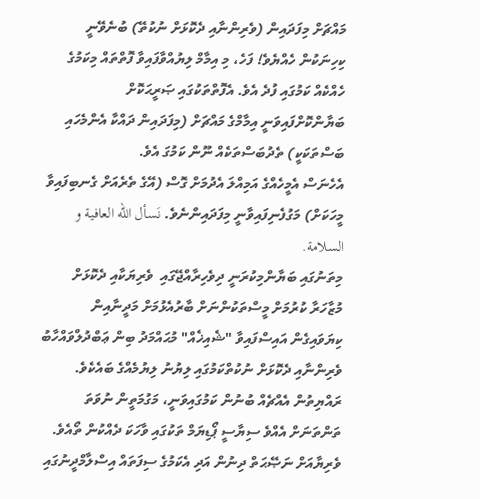މައްޗަށް މިފަދައިން (ވެރިންނާއި ދެކޮޅަށް ނުކުތޭ) ބުނެވޭނީ ކިހިނަކުން ހެއްޔެވެ! ފަހެ، މި އިމާމް ލިޔުއްވާފައިވާ ފޮތްތައް މިކަމުގެ ހެއްކެއް ކަމުގައި ފުދެ އެވެ. އެފޮތްތަކުގައި ޞަރީޙަކޮށް ބަޔާންކޮށްފައިވަނީ އިމާމްގެ މައްޗަށް (މިފަދައިން ދައްކާ އެންމެހައި ބަސްތަކަކީ) ތެދުބަސްތަކެއް ނޫން ކަމުގަ އެވެ.
އެހެނަސް އެމީހެއްގެ އަމިއްލަ އެދުމަށް ގޮސް (އޭގެ ތެރެއަށް ގެނބިފައިވާ މީހަކަށް) މަގުފެނިފައިވާނީ މިފަދައިންނެވެ. نَسأل الله العافية و السلامة.
މިތަނުގައި ބަޔާންމިކުރަނީ ދިވެހިރާއްޖޭގައި  ވެރިޔަކާއި ދެކޮޅަށް މުޒާހަރާ ކުރުމަށް މީސްތަކުންނަށް ބާރުއެޅުމަށް މަދީނާއިން ކިޔަވައިގެން އައިސްފައިވާ "ޝެއިޚެއް" މުޙައްމަދު ބިން ޢަބްދުލްވައްހާބު ވެރިންނާއި ދެކޮޅަށް ނުކުތްކަމުގައި ލިޔުނު ލިޔުމެއްގެ ބައެކެވެ.
ރައްޔިތުން އެއްޗެއް ބުނުން ކަމުގައިވަނީ، މަގުމަތީން ނުވަތަ ތަންތަނަށް އެއްވެ ސިޔާސީ ޕޯޑިޔަމް ތަކުގައި ވާހަކަ ދެއްކުން ތޯއެވެ. ވެރިޔާއަށް ނަޞޭޙަތް ދިނުން އަދި އެކަމުގެ ސިފަތައް އިސްލާމްދީނުގައި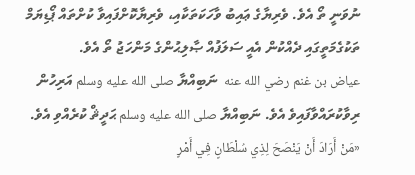ނުވަނީ ތޯ އެވެ. ވެރިޔާގެ ޢައިބު ވާހަކަތަކާއި، ވެރިޔާކޮށްފައިވާ ކުށްތައް ޕޯޑިޔަމް ތަކުގެމަތީގައި ދެއްކުން އެއީ ސަލަފުއް ޞާލިޙުންގެ މަންހަޖު ތޯ އެވެ.
عياض بن غنم رضي الله عنه  ނަބިއްޔާ صلى الله عليه وسلم އަރިހުން ރިވާކުރައްވާފައިވެ އެވެ. ނަބިއްޔާ صلى الله عليه وسلم ޙަދީޘް ކުރެއްވި އެވެ. «مَنْ أَرَادَ أَنْ يَنْصَحَ لِذِي سُلْطَانٍ فِي أَمْرٍ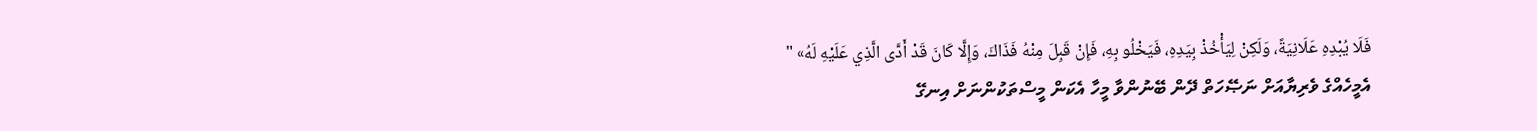فَلَا يُبْدِهِ عَلَانِيَةً، وَلَكِنْ لِيَأْخُذْ بِيَدِهِ، فَيَخْلُو بِهِ، فَإِنْ قَبِلَ مِنْهُ فَذَاكَ، وَإِلَّا كَانَ قَدْ أَدَّى الَّذِي عَلَيْهِ لَهُ» " އެމީހެއްގެ ވެރިޔާއަށް ނަޞޭހަތް ދޭން ބޭނުންވާ މީހާ އެކަން މީސްތަކުންނަށް އިނގޭ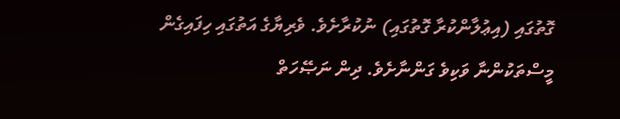ގޮތުގައި (އިޢުލާންކުރާ ގޮތުގައި) ނުކުރާށެވެ. ވެރިޔާގެ އަތުގައި ހިފައިގެން މީސްތަކުންނާ ވަކިވެ ގަންނާށެވެ. ދިން ނަޞޭހަތް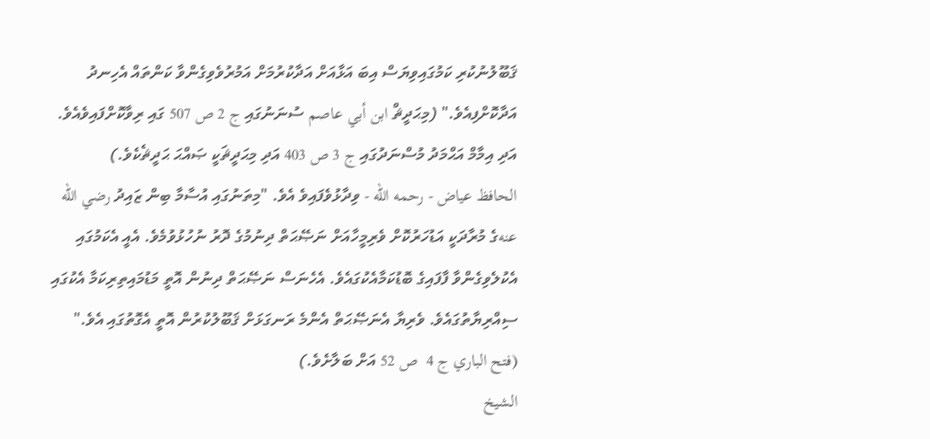ޤަބޫލުނުކުރި ކަމުގައިވިޔަސް އިބަ އަޅާއަށް އަދާކުރުމަށް އަމުރުވެވިގެންވާ ކަންތައް އެހިނދު އަދާކޮށްފިއެވެ." (މިޙަދީޘް ابن أبي عاصم ސުނަނުގައި ج 2 ص 507 ގައި ރިވާކޮށްފައިވެއެވެ. އަދި އިމާމް އަޙްމަދު މުސްނަދުގައި ج 3 ص 403 އަދި މިޙަދީޘަކީ ޞައްޙަ ޙަދީޘެކެވެ.)
الحافظ عياض - رحمه الله - ވިދާޅުވެފައިވެ އެވެ. "މިތަނުގައި އުސާމާ ބިން ޒައިދު رضي الله عنهގެ މުރާދަކީ އަޑުހަރުކޮށް ވެރިމީހާއަށް ނަޞޭޙަތް ދިނުމުގެ ދޮރު ނުހުޅުވުމެވެ. އެއީ އެކަމުގައި އެކުލެވިގެންވާ ފާފައިގެ ބޮޑުކަމާއެކުގައެވެ. އެހެނަސް ނަޞޭޙަތް ދިނުން އޮތީ މަޑުމައިތިރިކަމާ އެކުގައި ސިއްރިޔާތުގައެވެ. ވެރިޔާ އެނަޞޭޙަތް އެންމެ ރަނގަޅަށް ޤަބޫލުކުރުން އޮތީ އެގޮތުގައި އެވެ." (فتح الباري ج 4  ص 52 އަށް ބަލާށެވެ.)
الشيخ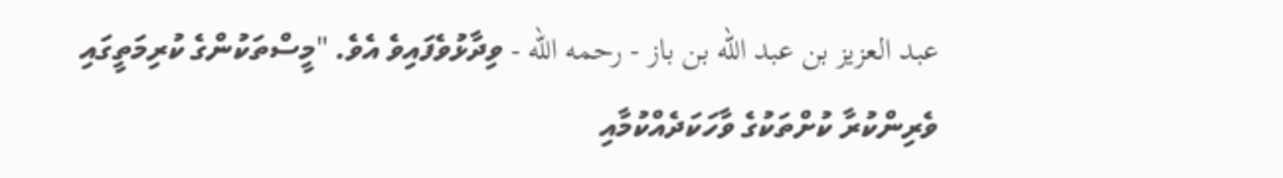عبد العزيز بن عبد الله بن باز - رحمه الله - ވިދާޅުވެފައިވެ އެވެ. "މީސްތަކުންގެ ކުރިމަތީގައި ވެރިންކުރާ ކުށްތަކުގެ ވާހަކަދެއްކުމާއި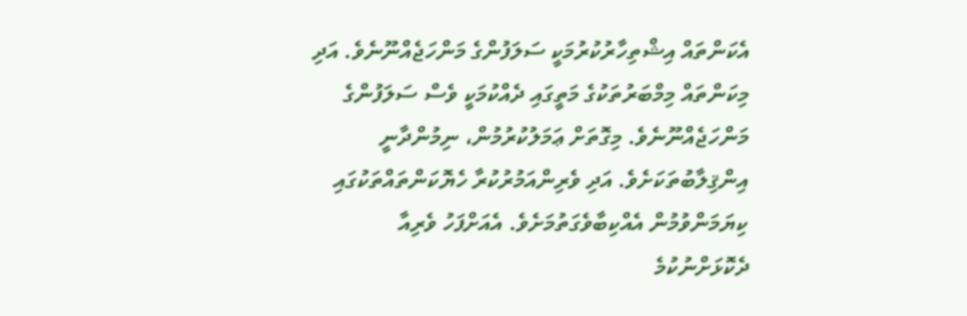އެކަންތައް އިޝްތިހާރުކުރުމަކީ ސަލަފުންގެ މަންހަޖެއްނޫނެވެ. އަދި މިކަންތައް މިމްބަރުތަކުގެ މަތީގައި ދެއްކުމަކީ ވެސް ސަލަފުންގެ މަންހަޖެއްނޫނެވެ. މިގޮތަށް ޢަމަލުކުރުމުން، ނިމުންދާނީ އިންޤިލާބުތަކަށެވެ. އަދި ވެރިންއަމުރުކުރާ ހެޔޮކަންތައްތަކުގައި ކިޔަމަންވުމުން އެއްކިބާވެގަތުމަށެވެ. އެއަށްފަހު ވެރިއާ ދެކޮޅަށްނުކުމެ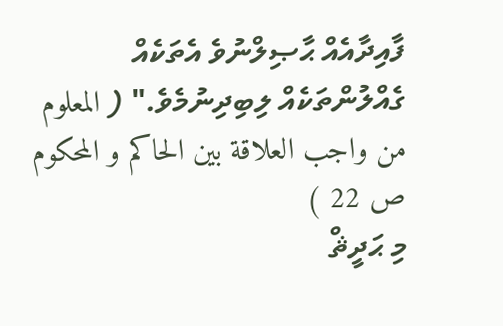ފާއިދާއެއް ޙާޞިލްނުވެ އެތަކެއް ގެއްލުންތަކެއް ލިބިދިނުމެވެ." ( المعلوم من واجب العلاقة بين الحاكم و المحكوم   ص 22 )
މި ޙަދީޘް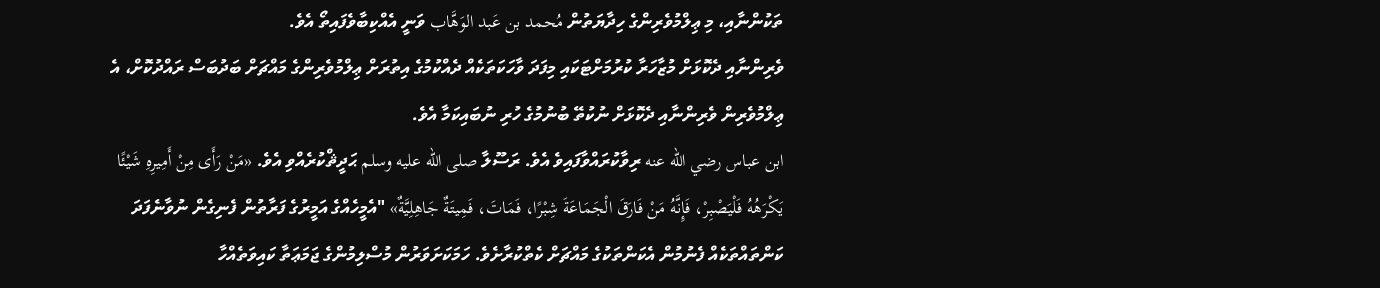ތަކުންނާއި، މި ޢިލްމުވެރިންގެ ހިދާޔަތުން مُحمد بن عَبد الوَهَّاب ވަނީ އެއްކިބާވެފައިތޯ އެވެ.
ވެރިންނާއި ދެކޮޅަށް މުޒާހަރާ ކުރުމަށްޓަކައި މިފަދަ ވާހަކަތަކެއް ދެއްކުމުގެ އިތުރަށް ޢިލްމުވެރިންގެ މައްޗަށް ބަދުބަސް ރައްދުކޮށް، އެ ޢިލްމުވެރިން ވެރިންނާއި ދެކޮޅަށް ނުކުތޭ ބުނުމުގެ ހުރި ނުބައިކަމާ އެވެ.
ابن عباس رضي الله عنه ރިވާކުރައްވާފައިވެ އެވެ. ރަސޫލާ صلى الله عليه وسلم ޙަދީޘްކުރެއްވި އެވެ. «مَنْ رَأَى مِنْ أَمِيرِهِ شَيْئًا يَكْرَهُهُ فَلْيَصْبِرْ، فَإِنَّهُ مَنْ فَارَقَ الْجَمَاعَةَ شِبْرًا، فَمَاتَ، فَمِيتَةٌ جَاهِلِيَّةٌ» "އެމީހެއްގެ އަމީރުގެ ފަރާތުން ފެނިގެން ނުވާނެފަދަ ކަންތައްތަކެއް ފެނުމުން އެކަންތަކުގެ މައްޗަށް ކެތްކުރާށެވެ. ހަމަކަށަވަރުން މުސްލިމުންގެ ޖަމަޢަތާ ކައިވަތެއްހާ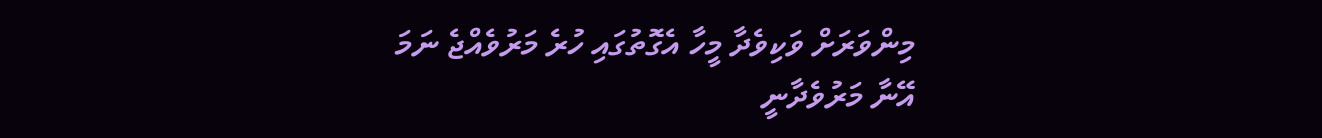މިންވަރަށް ވަކިވެދާ މީހާ އެގޮތުގައި ހުރެ މަރުވެއްޖެ ނަމަ އޭނާ މަރުވެދާނީ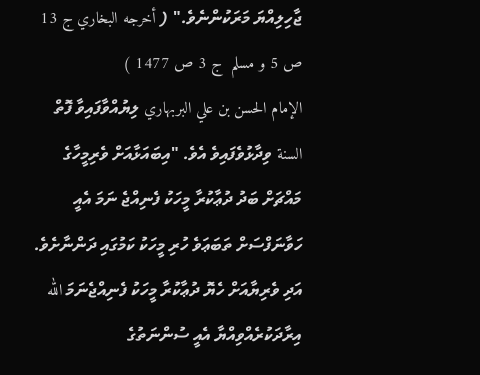ޖާހިލިއްޔަ މަރަކުންނެވެ." ( أخرجه البخاري ج 13 ص 5 و مسلم  ج 3 ص 1477 )
الإمام الحسن بن علي البربهاري ލިޔުއްވާފައިވާ ފޮތް السنة ވިދާޅުވެފައިވެ އެވެ. "އިބައަޅާއަށް ވެރިމީހާގެ މައްޗަށް ބަދު ދުޢާކުރާ މީހަކު ފެނިއްޖެ ނަމަ އެއީ ހަވާނަފްސަށް ތަބަޢަވެ ހުރި މީހަކު ކަމުގައި ދަންނާށެވެ. އަދި ވެރިޔާއަށް ހެޔޮ ދުޢާކުރާ މީހަކު ފެނިއްޖެނަމަ الله އިރާދަކުރެއްވިއްޔާ އެއީ ސުންނަތުގެ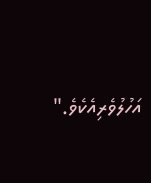އަހުލުވެރިއެކެވެ."